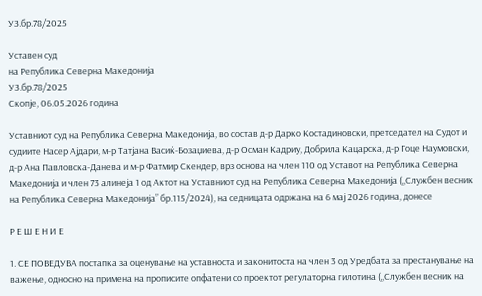УЗ.бр.78/2025

Уставен суд
на Република Северна Македонија
УЗ.бр.78/2025
Скопје, 06.05.2026 година

Уставниот суд на Република Северна Македонија, во состав д-р Дарко Костадиновски, претседател на Судот и судиите Насер Ајдари, м-р Татјана Васиќ-Бозаџиева, д-р Осман Кадриу, Добрила Кацарска, д-р Гоце Наумовски, д-р Ана Павловска-Данева и м-р Фатмир Скендер, врз основа на член 110 од Уставот на Република Северна Македонија и член 73 алинеја 1 од Актот на Уставниот суд на Република Северна Македонија („Службен весник на Република Северна Македонија” бр.115/2024), на седницата одржана на 6 мај 2026 година, донесе

Р Е Ш Е Н И Е

1. СЕ ПОВЕДУВА постапка за оценување на уставноста и законитоста на член 3 од Уредбата за престанување на важење, односно на примена на прописите опфатени со проектот регулаторна гилотина („Службен весник на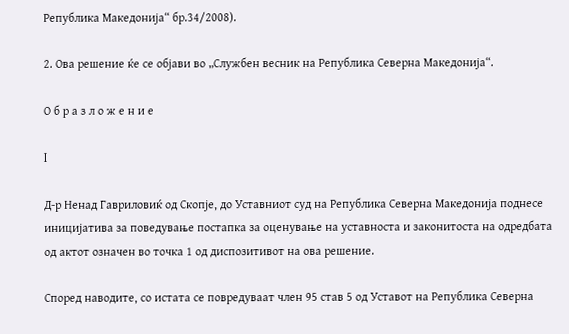Република Македонија“ бр.34/2008).

2. Ова решение ќе се објави во „Службен весник на Република Северна Македонија“.

О б р а з л о ж е н и е

I

Д-р Ненад Гавриловиќ од Скопје, до Уставниот суд на Република Северна Македонија поднесе иницијатива за поведување постапка за оценување на уставноста и законитоста на одредбата од актот означен во точка 1 од диспозитивот на ова решение.

Според наводите, со истата се повредуваат член 95 став 5 од Уставот на Република Северна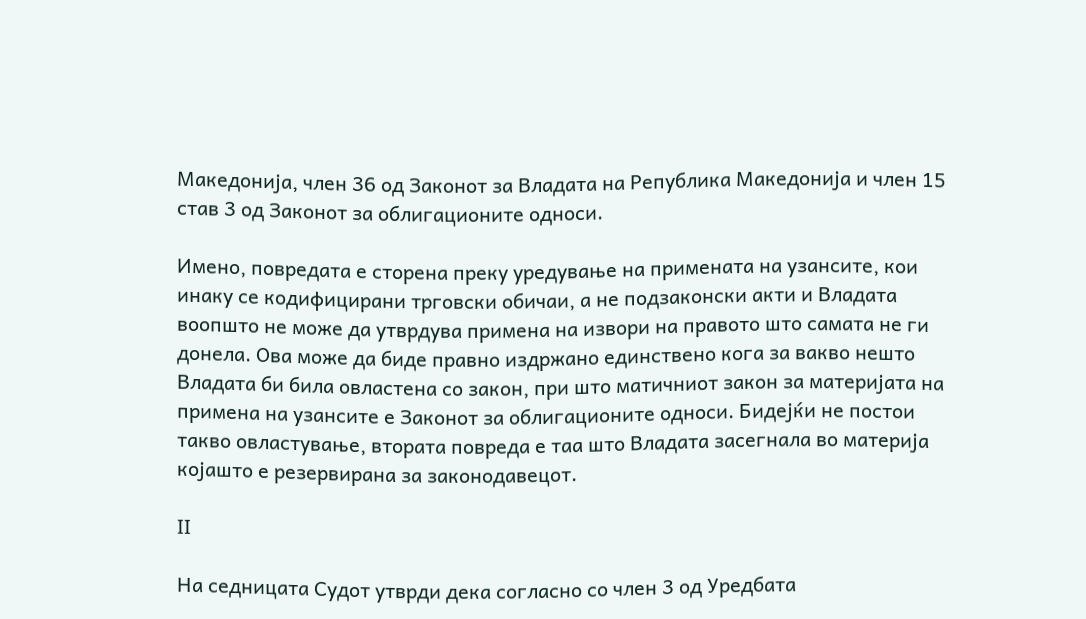Македонија, член 36 од Законот за Владата на Република Македонија и член 15 став 3 од Законот за облигационите односи.

Имено, повредата е сторена преку уредување на примената на узансите, кои инаку се кодифицирани трговски обичаи, а не подзаконски акти и Владата воопшто не може да утврдува примена на извори на правото што самата не ги донела. Ова може да биде правно издржано единствено кога за вакво нешто Владата би била овластена со закон, при што матичниот закон за материјата на примена на узансите е Законот за облигационите односи. Бидејќи не постои такво овластување, втората повреда е таа што Владата засегнала во материја којашто е резервирана за законодавецот.

II

На седницата Судот утврди дека согласно со член 3 од Уредбата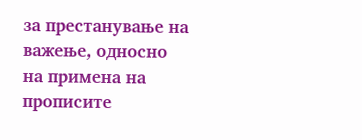за престанување на важење, односно на примена на прописите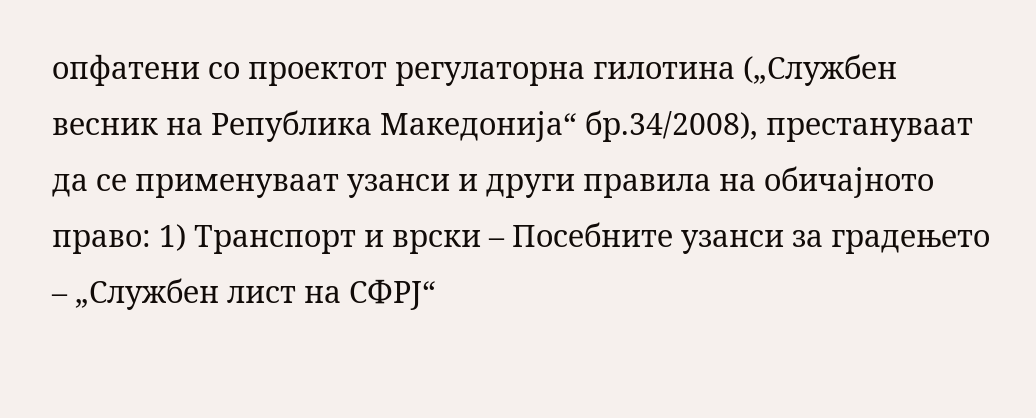опфатени со проектот регулаторна гилотина („Службен весник на Република Македонија“ бр.34/2008), престануваат да се применуваат узанси и други правила на обичајното право: 1) Транспорт и врски – Посебните узанси за градењето – „Службен лист на СФРЈ“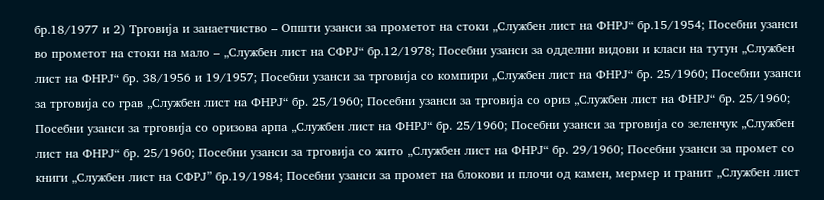бр.18/1977 и 2) Трговија и занаетчиство – Општи узанси за прометот на стоки „Службен лист на ФНРЈ“ бр.15/1954; Посебни узанси во прометот на стоки на мало – „Службен лист на СФРЈ“ бр.12/1978; Посебни узанси за одделни видови и класи на тутун „Службен лист на ФНРЈ“ бр. 38/1956 и 19/1957; Посебни узанси за трговија со компири „Службен лист на ФНРЈ“ бр. 25/1960; Посебни узанси за трговија со грав „Службен лист на ФНРЈ“ бр. 25/1960; Посебни узанси за трговија со ориз „Службен лист на ФНРЈ“ бр. 25/1960; Посебни узанси за трговија со оризова арпа „Службен лист на ФНРЈ“ бр. 25/1960; Посебни узанси за трговија со зеленчук „Службен лист на ФНРЈ“ бр. 25/1960; Посебни узанси за трговија со жито „Службен лист на ФНРЈ“ бр. 29/1960; Посебни узанси за промет со книги „Службен лист на СФРЈ” бр.19/1984; Посебни узанси за промет на блокови и плочи од камен, мермер и гранит „Службен лист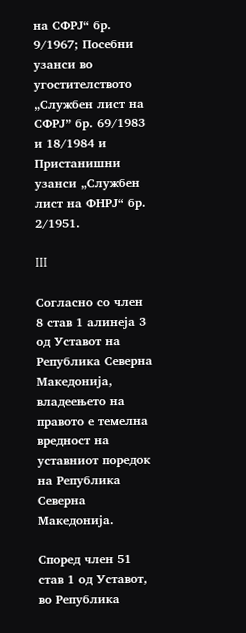на СФРЈ“ бр. 9/1967; Посебни узанси во угостителството „Службен лист на СФРЈ” бр. 69/1983 и 18/1984 и Пристанишни узанси „Службен лист на ФНРЈ“ бр. 2/1951.

III

Согласно со член 8 став 1 алинеja 3 од Уставот на Република Северна Македонија, владеењето на правото е темелна вредност на уставниот поредок на Република Северна Македонија.

Според член 51 став 1 од Уставот, во Република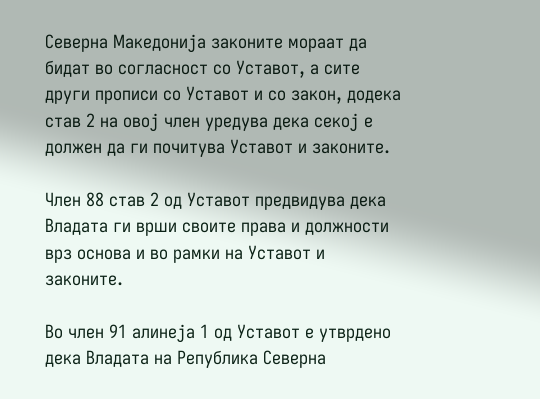Северна Македонија законите мораат да бидат во согласност со Уставот, а сите други прописи со Уставот и со закон, додека став 2 на овој член уредува дека секој е должен да ги почитува Уставот и законите.

Член 88 став 2 од Уставот предвидува дека Владата ги врши своите права и должности врз основа и во рамки на Уставот и законите.

Во член 91 алинеја 1 од Уставот е утврдено дека Владата на Република Северна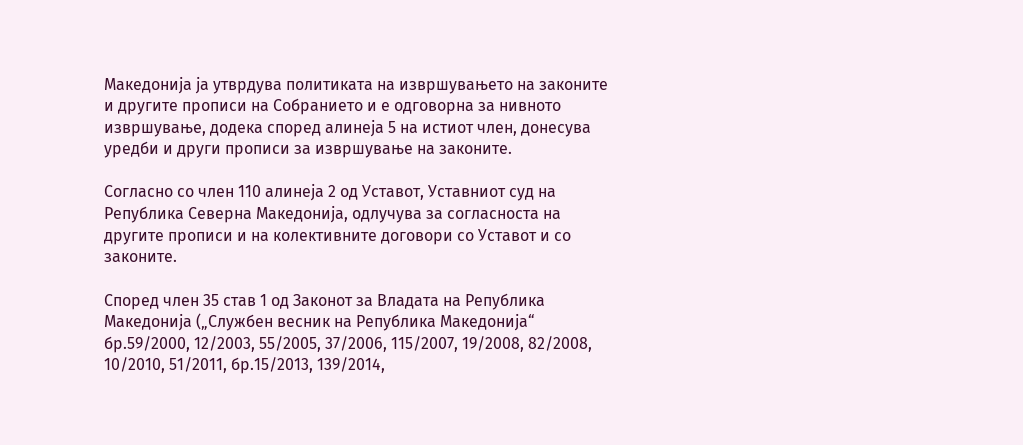Македонија ја утврдува политиката на извршувањето на законите и другите прописи на Собранието и е одговорна за нивното извршување, додека според алинеја 5 на истиот член, донесува уредби и други прописи за извршување на законите.

Согласно со член 110 алинеја 2 од Уставот, Уставниот суд на Република Северна Македонија, одлучува за согласноста на другите прописи и на колективните договори со Уставот и со законите.

Според член 35 став 1 од Законот за Владата на Република Македонија („Службен весник на Република Македонија“ бр.59/2000, 12/2003, 55/2005, 37/2006, 115/2007, 19/2008, 82/2008, 10/2010, 51/2011, бр.15/2013, 139/2014,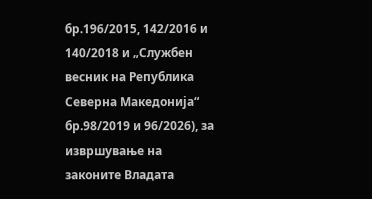бр.196/2015, 142/2016 и 140/2018 и „Службен весник на Република Северна Македонија“ бр.98/2019 и 96/2026), за извршување на законите Владата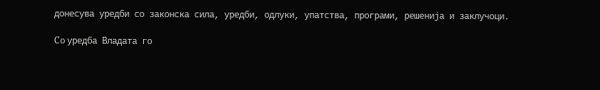донесува уредби со законска сила, уредби, одлуки, упатства, програми, решенија и заклучоци.

Co уредба Владата го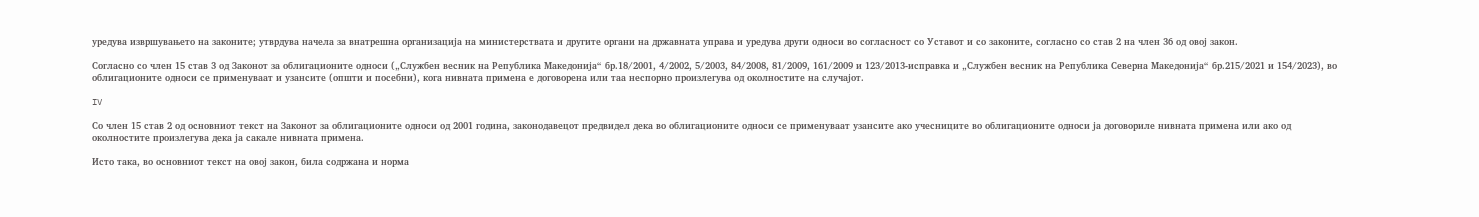уредува извршувањето на законите; утврдува начела за внатрешна организација на министерствата и другите органи на државната управа и уредува други односи во согласност со Уставот и со законите, согласно со став 2 на член 36 од овој закон.

Согласно со член 15 став 3 од Законот за облигационите односи („Службен весник на Република Македонија“ бр.18/2001, 4/2002, 5/2003, 84/2008, 81/2009, 161/2009 и 123/2013-исправка и „Службен весник на Република Северна Македонија“ бр.215/2021 и 154/2023), во облигационите односи се применуваат и узансите (општи и посебни), кога нивната примена е договорена или таа неспорно произлегува од околностите на случајот.

IV

Со член 15 став 2 од основниот текст на Законот за облигационите односи од 2001 година, законодавецот предвидел дека во облигационите односи се применуваат узансите ако учесниците во облигационите односи ја договориле нивната примена или ако од околностите произлегува дека ја сакале нивната примена.

Исто така, во основниот текст на овој закон, била содржана и норма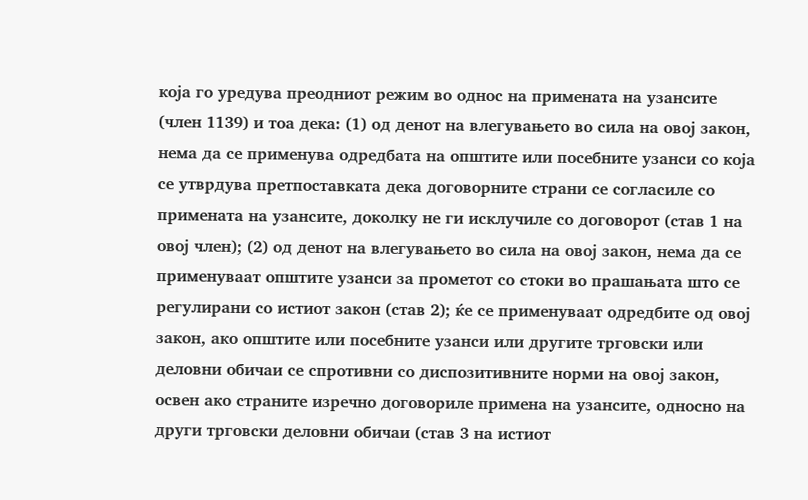која го уредува преодниот режим во однос на примената на узансите (член 1139) и тоа дека: (1) од денот на влегувањето во сила на овој закон, нема да се применува одредбата на општите или посебните узанси со која се утврдува претпоставката дека договорните страни се согласиле со примената на узансите, доколку не ги исклучиле со договорот (став 1 на овој член); (2) од денот на влегувањето во сила на овој закон, нема да се применуваат општите узанси за прометот со стоки во прашањата што се регулирани со истиот закон (став 2); ќе се применуваат одредбите од овој закон, ако општите или посебните узанси или другите трговски или деловни обичаи се спротивни со диспозитивните норми на овој закон, освен ако страните изречно договориле примена на узансите, односно на други трговски деловни обичаи (став 3 на истиот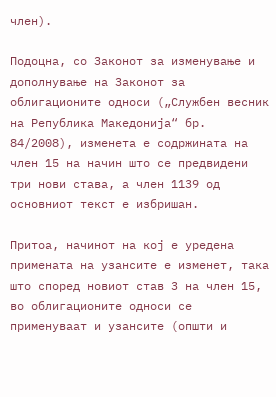член).

Подоцна, со Законот за изменување и дополнување на Законот за облигационите односи („Службен весник на Република Македонија“ бр. 84/2008), изменета е содржината на член 15 на начин што се предвидени три нови става, а член 1139 од основниот текст е избришан.

Притоа, начинот на кој е уредена примената на узансите е изменет, така што според новиот став 3 на член 15, во облигационите односи се применуваат и узансите (општи и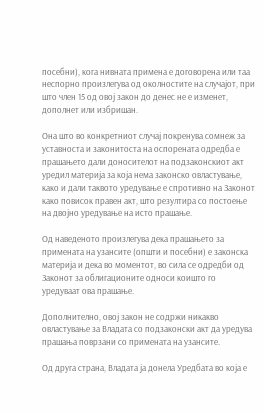посебни), кога нивната примена е договорена или таа неспорно произлегува од околностите на случајот, при што член 15 од овој закон до денес не е изменет, дополнет или избришан.

Она што во конкретниот случај покренува сомнеж за уставноста и законитоста на оспорената одредба е прашањето дали доносителот на подзаконскиот акт уредил материја за која нема законско овластување, како и дали таквото уредување е спротивно на Законот како повисок правен акт, што резултира со постоење на двојно уредување на исто прашање.

Од наведеното произлегува дека прашањето за примената на узансите (општи и посебни) е законска материја и дека во моментот, во сила се одредби од Законот за облигационите односи коишто го уредуваат ова прашање.

Дополнително, овој закон не содржи никакво овластување за Владата со подзаконски акт да уредува прашања поврзани со примената на узансите.

Од друга страна, Владата ја донела Уредбата во која е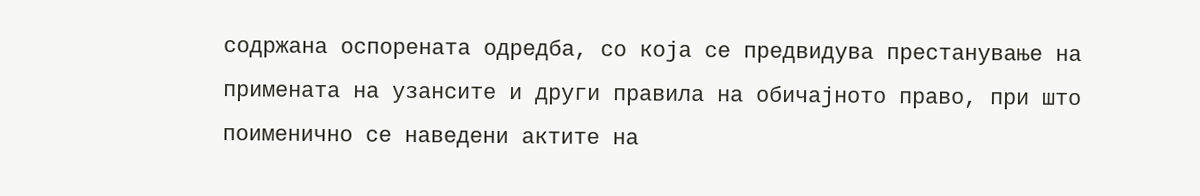содржана оспорената одредба, со која се предвидува престанување на примената на узансите и други правила на обичајното право, при што поименично се наведени актите на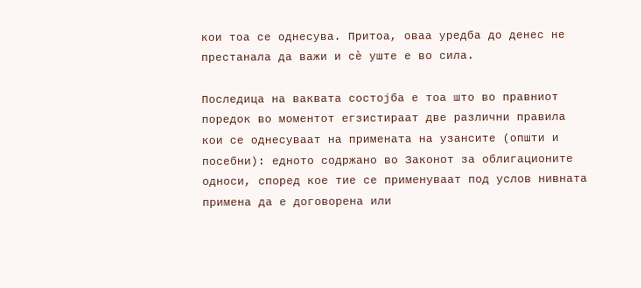кои тоа се однесува. Притоа, оваа уредба до денес не престанала да важи и сè уште е во сила.

Последица на ваквата состојба е тоа што во правниот поредок во моментот егзистираат две различни правила кои се однесуваат на примената на узансите (општи и посебни): едното содржано во Законот за облигационите односи, според кое тие се применуваат под услов нивната примена да е договорена или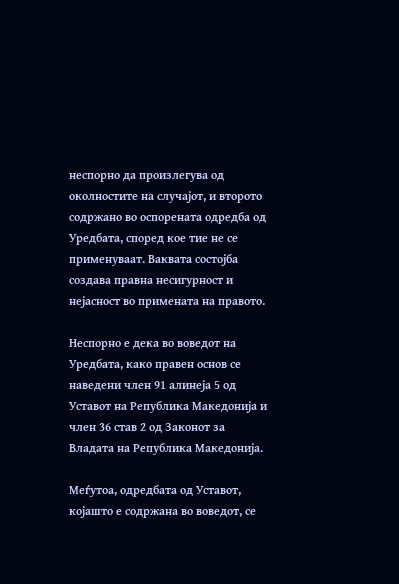неспорно да произлегува од околностите на случајот, и второто содржано во оспорената одредба од Уредбата, според кое тие не се применуваат. Ваквата состојба создава правна несигурност и нејасност во примената на правото.

Неспорно е дека во воведот на Уредбата, како правен основ се наведени член 91 алинеја 5 од Уставот на Република Македонија и член 36 став 2 од Законот за Владата на Република Македонија.

Меѓутоа, одредбата од Уставот, којашто е содржана во воведот, се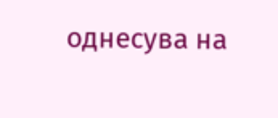однесува на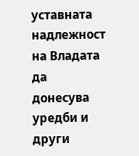уставната надлежност на Владата да донесува уредби и други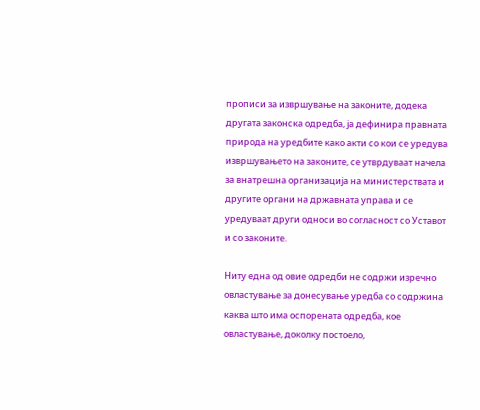прописи за извршување на законите, додека другата законска одредба, ја дефинира правната природа на уредбите како акти со кои се уредува извршувањето на законите, се утврдуваат начела за внатрешна организација на министерствата и другите органи на државната управа и се уредуваат други односи во согласност со Уставот и со законите.

Ниту една од овие одредби не содржи изречно овластување за донесување уредба со содржина каква што има оспорената одредба, кое овластување, доколку постоело,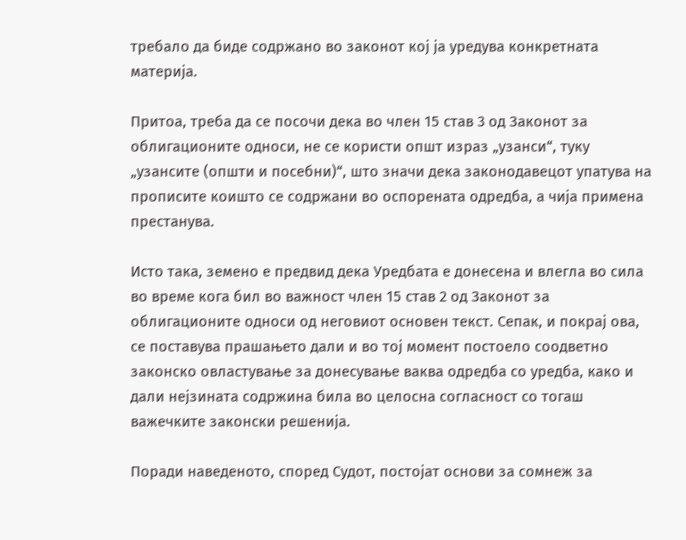требало да биде содржано во законот кој ја уредува конкретната материја.

Притоа, треба да се посочи дека во член 15 став 3 од Законот за облигационите односи, не се користи општ израз „узанси“, туку „узансите (општи и посебни)“, што значи дека законодавецот упатува на прописите коишто се содржани во оспорената одредба, а чија примена престанува.

Исто така, земено е предвид дека Уредбата е донесена и влегла во сила во време кога бил во важност член 15 став 2 од Законот за облигационите односи од неговиот основен текст. Сепак, и покрај ова, се поставува прашањето дали и во тој момент постоело соодветно законско овластување за донесување ваква одредба со уредба, како и дали нејзината содржина била во целосна согласност со тогаш важечките законски решенија.

Поради наведеното, според Судот, постојат основи за сомнеж за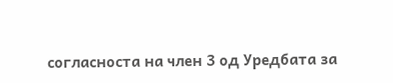согласноста на член 3 од Уредбата за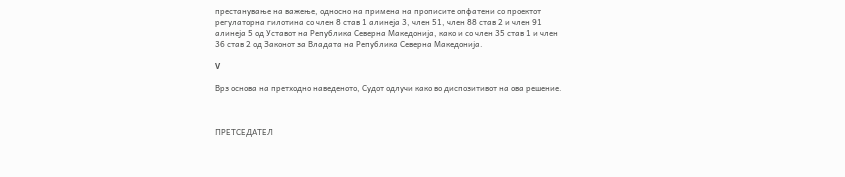престанување на важење, односно на примена на прописите опфатени со проектот регулаторна гилотина со член 8 став 1 алинеја 3, член 51, член 88 став 2 и член 91 алинеја 5 од Уставот на Република Северна Македонија, како и со член 35 став 1 и член 36 став 2 од Законот за Владата на Република Северна Македонија.

V

Врз основа на претходно наведеното, Судот одлучи како во диспозитивот на ова решение.



ПРЕТСЕДАТЕЛ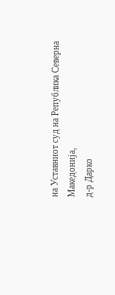на Уставниот суд на Република Северна Македонија,
д-р Дарко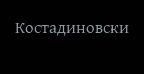Костадиновски